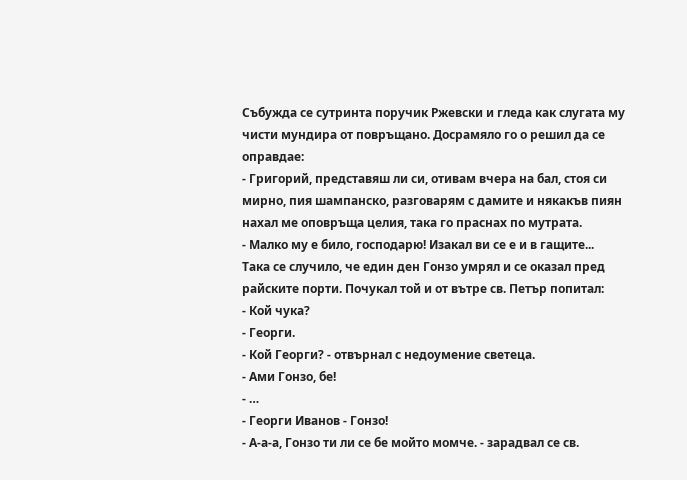Събужда се сутринта поручик Ржевски и гледа как слугата му чисти мундира от повръщано. Досрамяло го о решил да се оправдае:
- Григорий, представяш ли си, отивам вчера на бал, стоя си мирно, пия шампанско, разговарям с дамите и някакъв пиян нахал ме оповръща целия, така го праснах по мутрата.
- Малко му е било, господарю! Изакал ви се е и в гащите...
Така се случило, че един ден Гонзо умрял и се оказал пред райските порти. Почукал той и от вътре св. Петър попитал:
- Кой чука?
- Георги.
- Кой Георги? - отвърнал с недоумение светеца.
- Ами Гонзо, бе!
- …
- Георги Иванов - Гонзо!
- А-а-а, Гонзо ти ли се бе мойто момче. - зарадвал се св.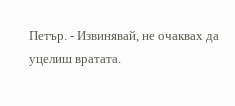Петър. - Извинявай, не очаквах да уцелиш вратата.